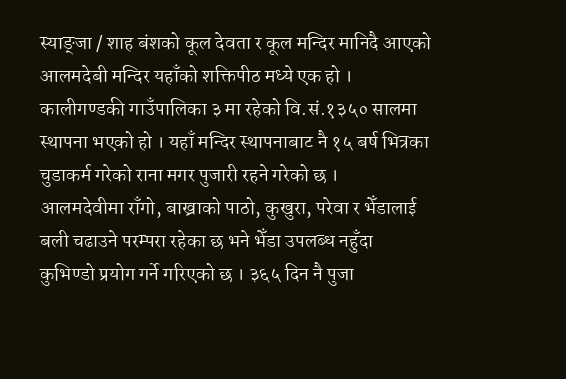स्याङ्जा / शाह बंशको कूल देवता र कूल मन्दिर मानिदै आएको आलमदेबी मन्दिर यहाँको शक्तिपीठ मध्ये एक हो । कालीगण्डकी गाउँपालिका ३ मा रहेको वि.सं.१३५० सालमा स्थापना भएको हो । यहाँ मन्दिर स्थापनाबाट नै १५ बर्ष भित्रका चुडाकर्म गरेको राना मगर पुजारी रहने गरेको छ ।
आलमदेवीमा राँगो, बाख्राको पाठो, कुखुरा, परेवा र भेँडालाई बली चढाउने परम्परा रहेका छ भने भेँडा उपलब्ध नहुँदा कुभिण्डो प्रयोग गर्ने गरिएको छ । ३६५ दिन नै पुजा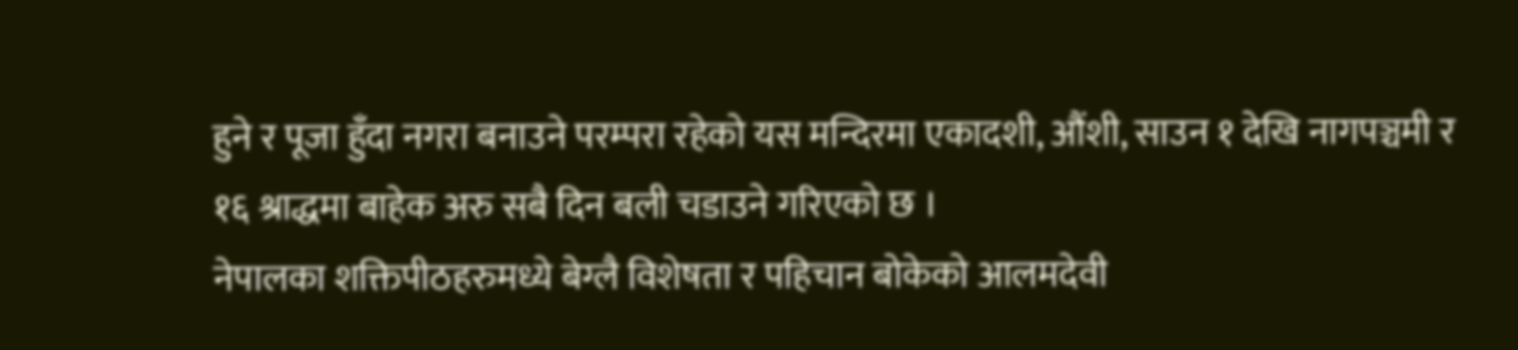हुने र पूजा हुँदा नगरा बनाउने परम्परा रहेको यस मन्दिरमा एकादशी, औंशी, साउन १ देखि नागपञ्चमी र १६ श्राद्धमा बाहेक अरु सबै दिन बली चडाउने गरिएको छ ।
नेपालका शक्तिपीठहरुमध्ये बेग्लै विशेषता र पहिचान बोकेको आलमदेवी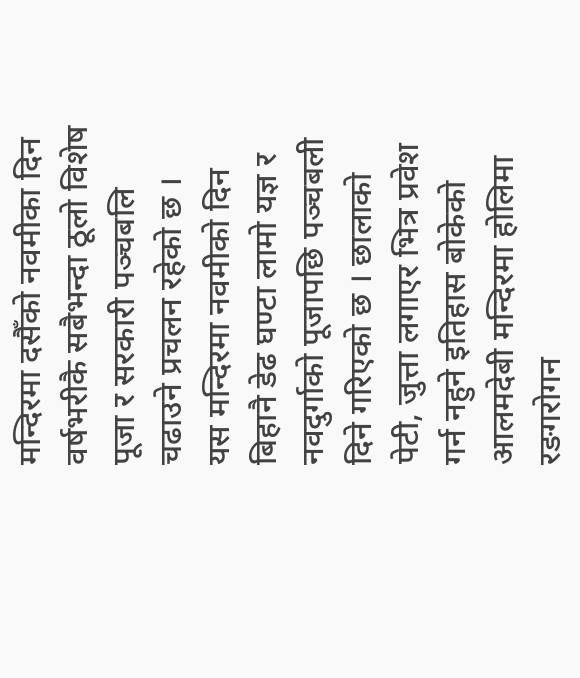मन्दिरमा दसैँको नवमीका दिन वर्षभरीकै सबैभन्दा ठूलो विशेष पूजा र सरकारी पञ्चबलि चढाउने प्रचलन रहेको छ ।
यस मन्दिरमा नवमीको दिन बिहानै डेढ घण्टा लामो यज्ञ र नवदुर्गाको पूजापछि पञ्चबली दिने गरिएको छ । छालाको पेटी, जुत्ता लगाएर भित्र प्रवेश गर्न नहुने इतिहास बोकेको आलमदेबी मन्दिरमा होलिमा रङगरोगन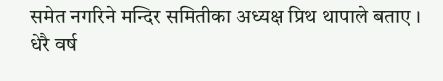समेत नगरिने मन्दिर समितीका अध्यक्ष प्रिथ थापाले बताए ।
धेरै वर्ष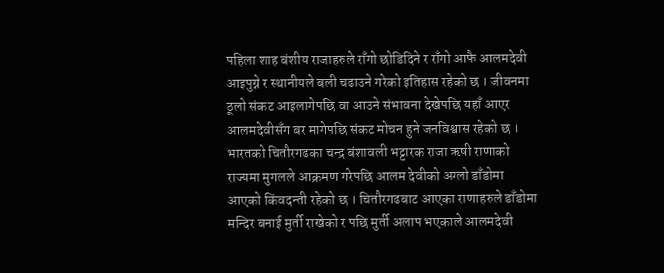पहिला शाह बंशीय राजाहरुले राँगो छोडिदिने र राँगो आफै आलमदेवी आइपुग्ने र स्थानीयले बली चढाउने गरेको इतिहास रहेको छ । जीवनमा ठूलो संकट आइलागेपछि वा आउने संभावना देखेपछि यहाँ आएर आलमदेवीसँग बर मागेपछि संकट मोचन हुने जनविश्वास रहेको छ ।
भारतको चितौरगढका चन्द्र बंशावली भट्टारक राजा ऋषी राणाको राज्यमा मुगलले आक्रमण गरेपछि आलम देवीको अग्लो डाँडोमा आएको किंवदन्ती रहेको छ । चितौरगढबाट आएका राणाहरुले डाँडोमा मन्दिर बनाई मुर्ती राखेको र पछि मुर्ती अलाप भएकाले आलमदेवी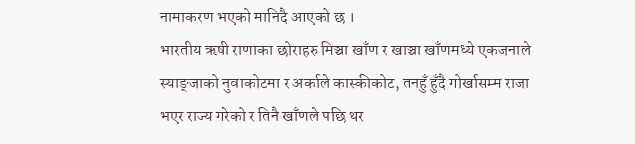नामाकरण भएको मानिदै आएको छ ।
भारतीय ऋषी राणाका छोराहरु मिञ्चा खाँण र खाञ्चा खाँणमध्ये एकजनाले स्याङ्जाको नुवाकोटमा र अर्काले कास्कीकोट, तनहुँ हुँदै गोर्खासम्म राजा भएर राज्य गरेको र तिनै खाँणले पछि थर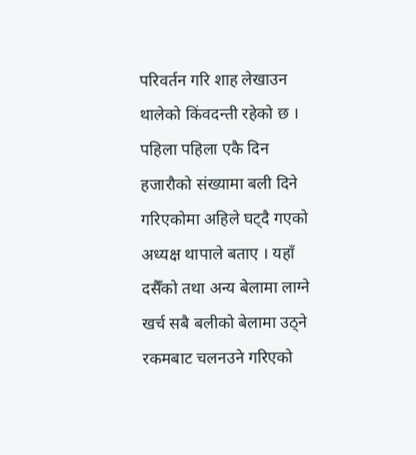परिवर्तन गरि शाह लेखाउन थालेको किंवदन्ती रहेको छ ।
पहिला पहिला एकै दिन हजारौको संख्यामा बली दिने गरिएकोमा अहिले घट्दै गएको अध्यक्ष थापाले बताए । यहाँ दसैँको तथा अन्य बेलामा लाग्ने खर्च सबै बलीको बेलामा उठ्ने रकमबाट चलनउने गरिएको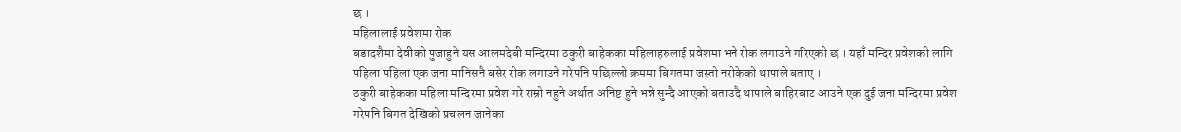छ ।
महिलालाई प्रवेशमा रोक
बडादशैमा देवीको पुजाहुने यस आलमदेबी मन्दिरमा ठकुरी बाहेकका महिलाहरुलाई प्रवेशमा भने रोक लगाउने गरिएको छ । यहाँ मन्दिर प्रवेशको लागि पहिला पहिला एक जना मानिसनै बसेर रोक लगाउने गरेपनि पछिल्लो क्रममा बिगतमा जस्तो नरोकेको थापाले बताए ।
ठकुरी बाहेकका महिला मन्दिरमा प्रवेश गरे राम्रो नहुने अर्थात अनिष्ट हुने भन्ने सुन्दै आएको बताउदै थापाले बाहिरबाट आउने एक दुई जना मन्दिरमा प्रवेश गरेपनि बिगत देखिको प्रचलन जानेका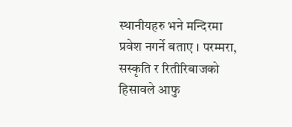स्थानीयहरु भने मन्दिरमा प्रवेश नगर्ने बताए । परम्मरा, सस्कृति र रितीरिबाजको हिसावले आफु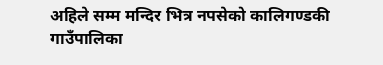अहिले सम्म मन्दिर भित्र नपसेको कालिगण्डकी गाउँपालिका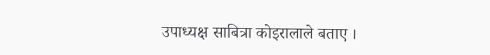उपाध्यक्ष साबित्रा कोइरालाले बताए ।